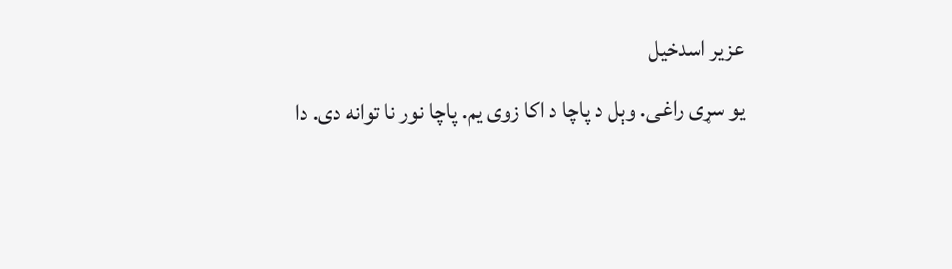عزیر اسدخیل
یو سړی راغی. وېل د پاچا د اکا زوی يم. پاچا نور نا توانه دی. دا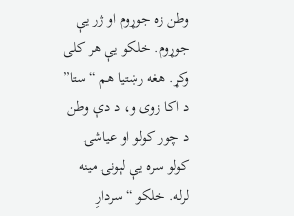وطن زه جوړوم او ژر يې جوړوم. خلکو يې هر کلی وکړ. هغه رښتيا هم “ستا” د اکا زوی و، د دې وطن د چور کولو او عیاشۍ کولو سره يې لېونۍ مينه لرله. خلکو “سردارِ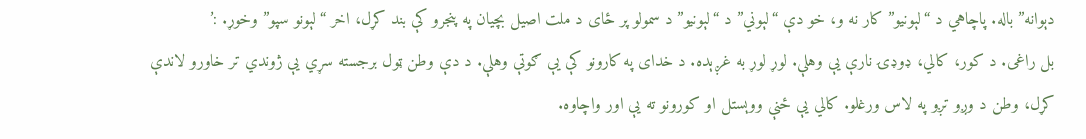دېوانه” باله. پاچاهي د “لېونيو” کار نه و، خو دې “لېوني” د “لېونيو” د سمولو پر ځای د ملت اصیل بچیان په پنجرو کې بند کړل، اخر “لېونو سپو” وخوړ. :’
بل راغی. د کور، کالي، ډوډۍ نارې يې وهلې. لوړ لوړ به غږېده. د خدای په کارونو کې يې ګوتې وهلې. د دې وطن ټول برجسته سړي يې ژوندي تر خاورو لاندې کړل، وطن د وږو تږو په لاس ورغلو. کالي يې ځنې ووېستل او کورونو ته یې اور واچاوه.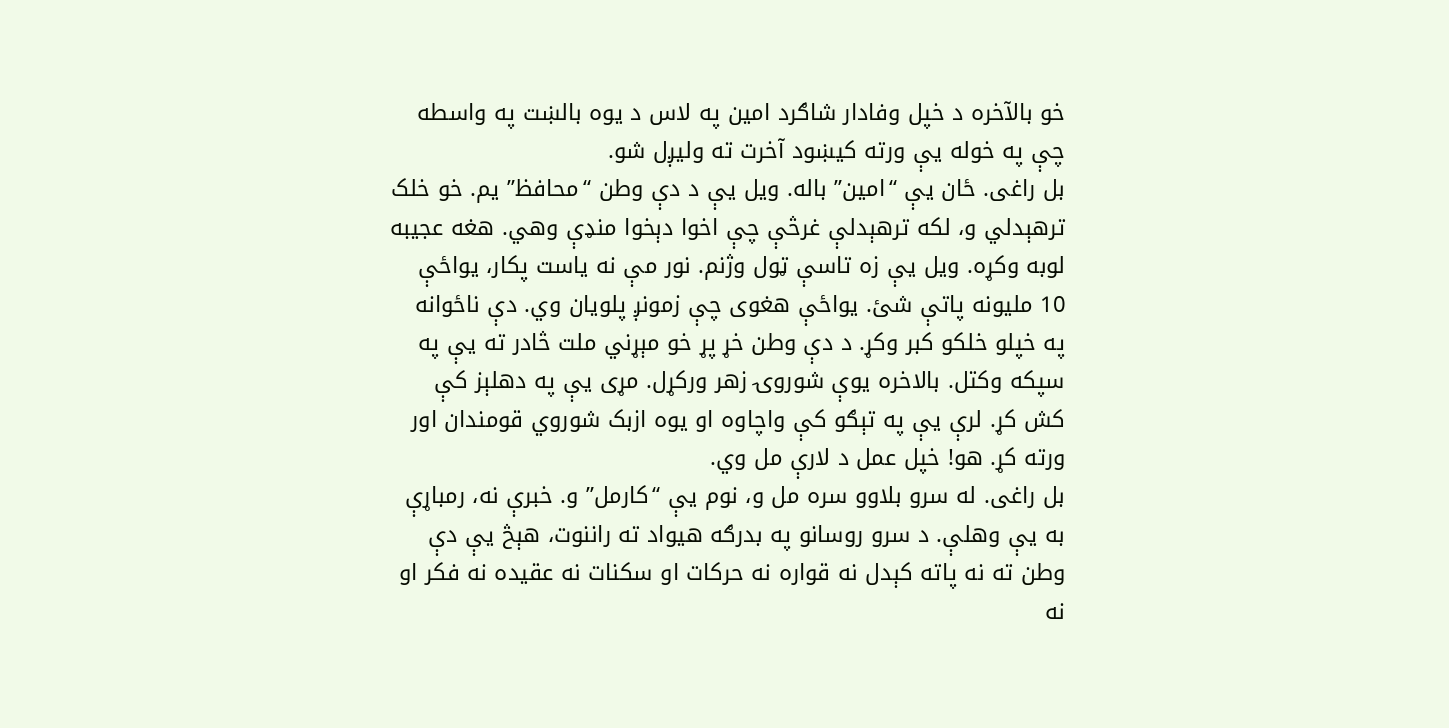خو بالآخره د خپل وفادار شاګرد امین په لاس د یوه بالښت په واسطه چې په خوله یې ورته کیښود آخرت ته ولیږل شو.
بل راغی. ځان يې “امين” باله. ویل یې د دې وطن “محافظ” يم. خو خلک ترهېدلي و، لکه ترهېدلې غرڅې چې اخوا دېخوا منډې وهي. هغه عجیبه لوبه وکړه. ویل یې زه تاسې ټول وژنم. نور مې نه ياست پکار، يواځې 10 مليونه پاتې شئ. يواځې هغوی چې زمونږ پلويان وي. دې ناځوانه په خپلو خلکو کبر وکړ. د دې وطن خړ پړ خو مېړني ملت څادر ته يې په سپکه وکتل. بالاخره يوې شوروۍ زهر ورکړل. مړی يې په دهلېز کې کش کړ. لرې يې په تېګو کې واچاوه او يوه ازبک شوروي قومندان اور ورته کړ. هو! خپل عمل د لارې مل وي.
بل راغی. له سرو بلاوو سره مل و، نوم یې “کارمل” و. خبرې نه، رمباړې به يې وهلې. د سرو روسانو په بدرګه هیواد ته راننوت، هېڅ يې دې وطن ته نه پاته کېدل نه قواره نه حرکات او سکنات نه عقیده نه فکر او نه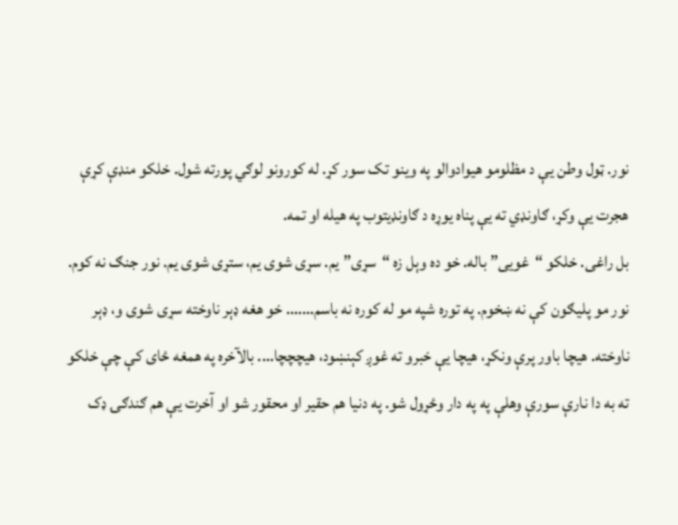نور. ټول وطن يې د مظلومو هیوادوالو په وینو تک سور کړ. له کورونو لوګي پورته شول. خلکو منډې کړې هجرت یې وکړ، ګاونډي ته یې پناه یوړه د ګاونډیتوب په هیله او تمه.
بل راغی. خلکو “غويی” باله. خو ده وېل زه “سړی” يم. سړی شوی يم، ستړی شوی یم. نور جنګ نه کوم. نور مو پليګون کې نه ښخوم. په توره شپه مو له کوره نه باسم……. خو هغه ډېر ناوخته سړی شوی و، ډېر ناوخته. هيچا باور پرې ونکړ، هيچا يې خبرو ته غوږ کېنښود، هيچچچا…. بالآخره په همغه ځای کې چې خلکو ته به دا نارې سورې وهلې په په دار وځړول شو. په دنیا هم حقیر او محقور شو او آخرت یې هم ګندګۍ ډک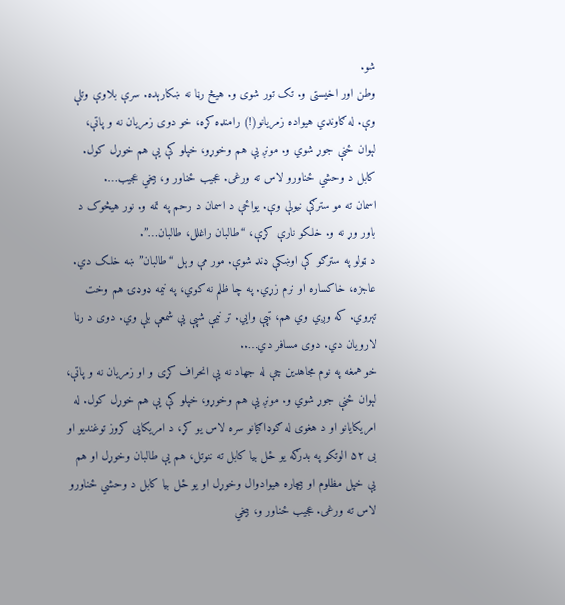شو.
وطن اور اخيستی و. تک تور شوی و. هيڅ رڼا نه ښکارېده. سرې بلاوې وتلې وې. له ګاونډي هیواده زمريانو(!) رامنډه کړه، خو دوی زمريان نه و پاتې، لېوان ځنې جوړ شوي و. مونږ يې هم وخوړو، خپلو کې يې هم خوړل کول. کابل د وحشي ځناورو لاس ته ورغی. عجيب ځناور و، بيخي عجيب….
اسمان ته مو سترګې نيولې وې. يواځې د اسمان د رحم په تمه و. نور هيڅوک د باور وړ نه و. خلکو نارې کړې، “طالبان راغلل، طالبان…”.
د ټولو په سترګو کې اوښکې ډنډ شوې. مور مې وېل “طالبان” ښه خلک دي. عاجزه، خاکساره او نرم زړي. په چا ظلم نه کوي، په نيمه ډوډۍ هم وخت تېروي. که وږي وي هم، ټپې وايي. تر نيمې شپې يې شمعې بلې وي. دوی د رڼا لارويان دي. دوی مسافر دي…..
خو همغه په نوم مجاهدین چې له جهاد نه یې انحراف کړی و او زمريان نه و پاتې، لېوان ځنې جوړ شوي و. مونږ يې هم وخوړو، خپلو کې يې هم خوړل کول. له امریکایانو او د هغوی له ګوډاګیانو سره لاس یو کړ، د امریکایی کروز توغندیو او بی ۵۲ الوتکو په بدرګه یو ځل بیا کابل ته ننوتل، هم یې طالبان وخوړل او هم یې خپل مظلوم او بیچاره هیوادوال وخوړل او یو ځل بیا کابل د وحشي ځناورو لاس ته ورغی. عجيب ځناور و، بيخي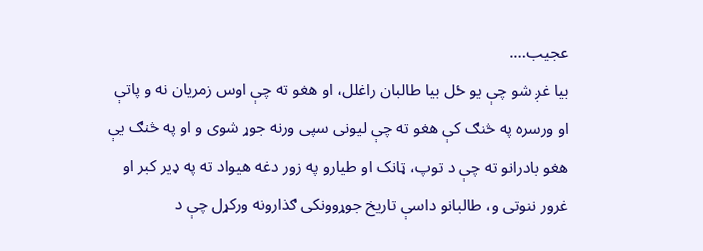عجيب….
بیا غږ شو چې یو ځل بیا طالبان راغلل، او هغو ته چې اوس زمریان نه و پاتې او ورسره په څنګ کې هغو ته چې لیونی سپی ورنه جوړ شوی و او په څنګ یې هغو بادرانو ته چې د توپ، ټانک او طیارو په زور دغه هیواد ته په ډیر کبر او غرور ننوتی و، طالبانو داسې تاریخ جوړوونکی ګذارونه ورکړل چې د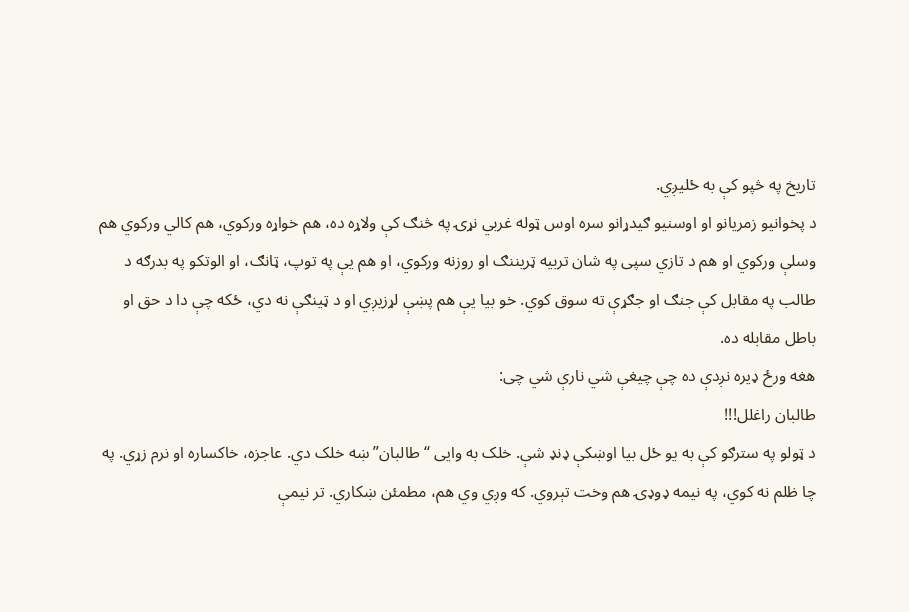تاریخ په څپو کې به ځلیږي.
د پخوانیو زمریانو او اوسنیو ګیدړانو سره اوس ټوله غربي نړۍ په څنګ کې ولاړه ده، هم خواړه ورکوي، هم کالي ورکوي هم وسلې ورکوي او هم د تازي سپی په شان تربیه ټریننګ او روزنه ورکوي، او هم یې په توپ، ټانګ، او الوتکو په بدرګه د طالب په مقابل کې جنګ او جګړې ته سوق کوي. خو بیا یې هم پښې لړزیږي او د ټینګې نه دي، ځکه چې دا د حق او باطل مقابله ده.
هغه ورځ ډیره نږدې ده چې چیغې شي نارې شي چی:
طالبان راغلل!!!
د ټولو په سترګو کې به یو ځل بیا اوښکې ډنډ شې. خلک به وايی “طالبان” ښه خلک دي. عاجزه، خاکساره او نرم زړي. په چا ظلم نه کوي، په نيمه ډوډۍ هم وخت تېروي. که وږي وي هم، مطمئن ښکاري. تر نيمې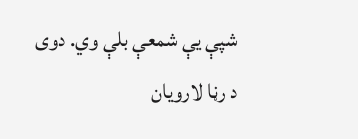شپې يې شمعې بلې وي. دوی د رڼا لارويان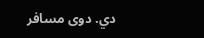دي. دوی مسافر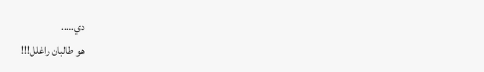دي…..
هو طالبان راغلل!!!